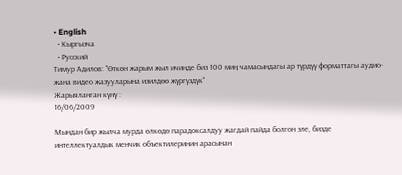• English
  • Кыргызча
  • Русский
Тимур Адилов: "Өткөн жарым жыл ичинде биз 100 миң чамасындагы ар түрдүү форматтагы аудио-жана видео жазууларына изилдөө жүргүздүк"
Жарыяланган күнү :
16/06/2009

Мындан бир жылча мурда өлкөдө парадоксалдуу жагдай пайда болгон эле, бизде интеллектуалдык менчик объектилеринин арасынан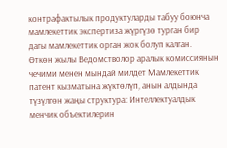контрафактылык продуктуларды табуу боюнча мамлекеттик экспертиза жүргүзө турган бир дагы мамлекеттик орган жок болуп калган.
Өткөн жылы Ведомстволор аралык комиссиянын чечими менен мындай милдет Мамлекеттик патент кызматына жүктөлүп, анын алдында түзүлгөн жаңы структура: Интеллектуалдык менчик объектилерин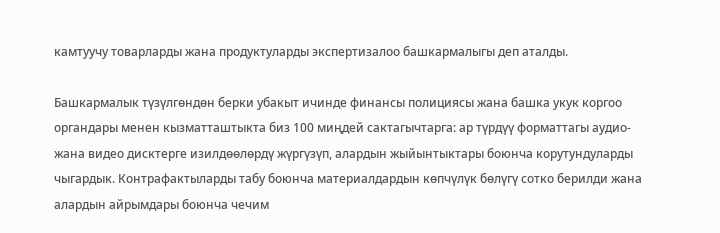камтуучу товарларды жана продуктуларды экспертизалоо башкармалыгы деп аталды.

Башкармалык түзүлгөндөн берки убакыт ичинде финансы полициясы жана башка укук коргоо органдары менен кызматташтыкта биз 100 миңдей сактагычтарга: ар түрдүү форматтагы аудио-жана видео дисктерге изилдөөлөрдү жүргүзүп, алардын жыйынтыктары боюнча корутундуларды чыгардык. Контрафактыларды табу боюнча материалдардын көпчүлүк бөлүгү сотко берилди жана алардын айрымдары боюнча чечим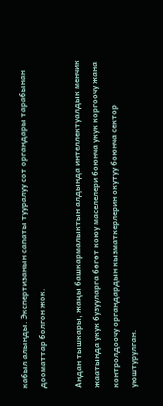кабыл алынды. Экспертизанын сапаты тууралуу сот органдары тарабынан дооматтар болгон жок.

Андан тышкары, жаңы башкармалыктын алдында интеллектуалдык менчик жаатында укук бузууларга бөгөт коюу маселелери боюнча укук коргоочу жана контролдоочу органдардын кызматкерлерин окутуу боюнча сектор уюштурулган.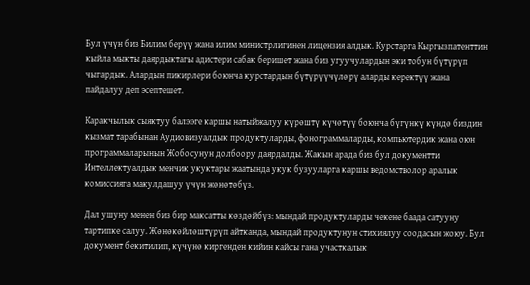Бул үчүн биз Билим берүү жана илим министрлигинен лицензия алдык. Курстарга Кыргызпатенттин кыйла мыкты даярдыктагы адистери сабак беришет жана биз угуучулардын эки тобун бүтүрүп чыгардык. Алардын пикирлери боюнча курстардын бүтүрүүчүлөрү аларды керектүү жана пайдалуу деп эсептешет.

Каракчылык сыяктуу балээге каршы натыйжалуу күрөштү күчөтүү боюнча бүгүнкү күндө биздин кызмат тарабынан Аудиовизуалдык продуктуларды, фонограммаларды, компьютердик жана оюн программаларынын Жобосунун долбоору даярдалды. Жакын арада биз бул документти Интеллектуалдык менчик укуктары жаатында укук бузууларга каршы ведомстволор аралык комиссияга макулдашуу үчүн жөнөтөбүз.

Дал ушуну менен биз бир максатты көздөйбүз: мындай продуктуларды чекене баада сатууну тартипке салуу. Жөнөкөйлөштүрүп айтканда, мындай продуктунун стихиялуу соодасын жоюу. Бул документ бекитилип, күчүнө киргенден кийин кайсы гана участкалык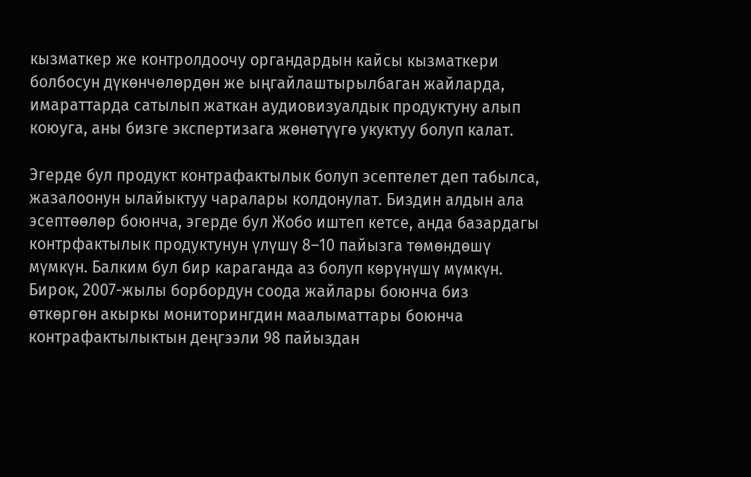кызматкер же контролдоочу органдардын кайсы кызматкери болбосун дүкөнчөлөрдөн же ыңгайлаштырылбаган жайларда, имараттарда сатылып жаткан аудиовизуалдык продуктуну алып коюуга, аны бизге экспертизага жөнөтүүгө укуктуу болуп калат.

Эгерде бул продукт контрафактылык болуп эсептелет деп табылса, жазалоонун ылайыктуу чаралары колдонулат. Биздин алдын ала эсептөөлөр боюнча, эгерде бул Жобо иштеп кетсе, анда базардагы контрфактылык продуктунун үлүшү 8–10 пайызга төмөндөшү мүмкүн. Балким бул бир караганда аз болуп көрүнүшү мүмкүн. Бирок, 2007-жылы борбордун соода жайлары боюнча биз өткөргөн акыркы мониторингдин маалыматтары боюнча контрафактылыктын деңгээли 98 пайыздан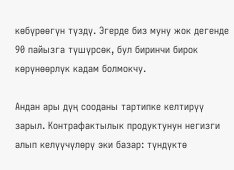көбүрөөгүн түздү. Эгерде биз муну жок дегенде 90 пайызга түшүрсөк, бул биринчи бирок көрүнөөрлүк кадам болмокчу.

Андан ары дүң сооданы тартипке келтирүү зарыл. Контрафактылык продуктунун негизги алып келүүчүлөрү эки базар: түндүктө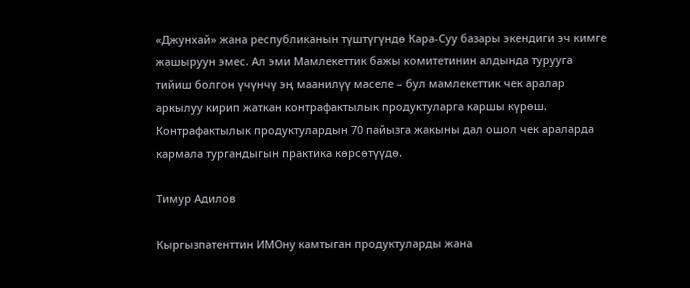«Джунхай» жана республиканын түштүгүндө Кара-Суу базары экендиги эч кимге жашыруун эмес. Ал эми Мамлекеттик бажы комитетинин алдында турууга тийиш болгон үчүнчү эң маанилүү маселе – бул мамлекеттик чек аралар аркылуу кирип жаткан контрафактылык продуктуларга каршы күрөш. Контрафактылык продуктулардын 70 пайызга жакыны дал ошол чек араларда кармала тургандыгын практика көрсөтүүдө.

Тимур Адилов

Кыргызпатенттин ИМОну камтыган продуктуларды жана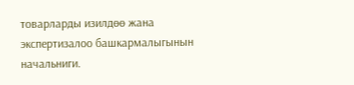товарларды изилдөө жана экспертизалоо башкармалыгынын начальниги.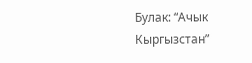Булак: “Ачык Кыргызстан”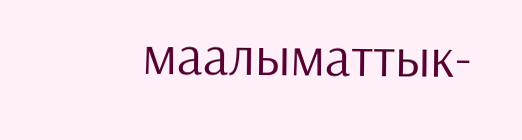маалыматтык-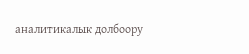аналитикалык долбоору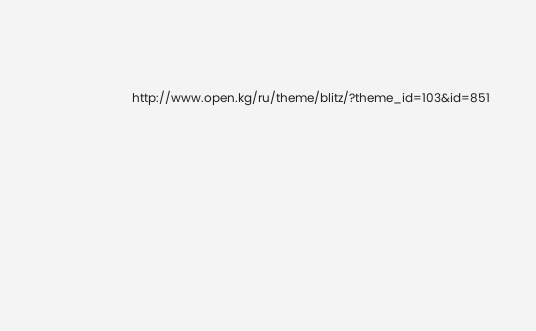http://www.open.kg/ru/theme/blitz/?theme_id=103&id=851